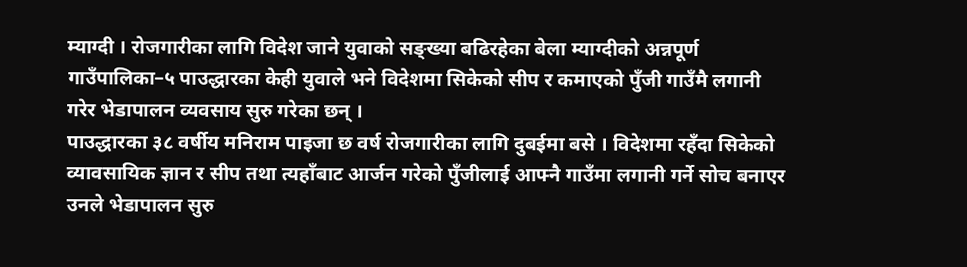म्याग्दी । रोजगारीका लागि विदेश जाने युवाको सङ्ख्या बढिरहेका बेला म्याग्दीको अन्नपूर्ण गाउँपालिका–५ पाउद्धारका केही युवाले भने विदेशमा सिकेको सीप र कमाएको पुँजी गाउँमै लगानी गरेर भेडापालन व्यवसाय सुरु गरेका छन् ।
पाउद्धारका ३८ वर्षीय मनिराम पाइजा छ वर्ष रोजगारीका लागि दुबईमा बसे । विदेशमा रहँदा सिकेको व्यावसायिक ज्ञान र सीप तथा त्यहाँबाट आर्जन गरेको पुँजीलाई आफ्नै गाउँमा लगानी गर्ने सोच बनाएर उनले भेडापालन सुरु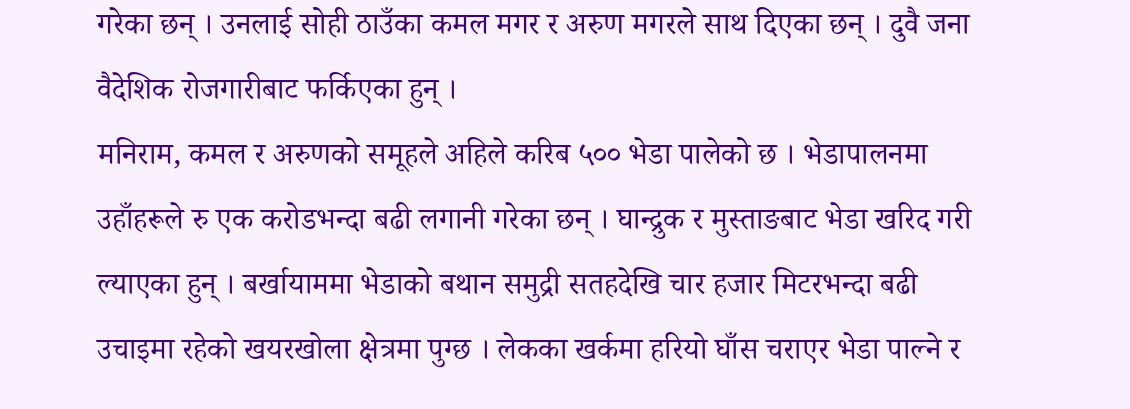गरेका छन् । उनलाई सोही ठाउँका कमल मगर र अरुण मगरले साथ दिएका छन् । दुवै जना वैदेशिक रोजगारीबाट फर्किएका हुन् ।
मनिराम, कमल र अरुणको समूहले अहिले करिब ५०० भेडा पालेको छ । भेडापालनमा उहाँहरूले रु एक करोडभन्दा बढी लगानी गरेका छन् । घान्द्रुक र मुस्ताङबाट भेडा खरिद गरी ल्याएका हुन् । बर्खायाममा भेडाको बथान समुद्री सतहदेखि चार हजार मिटरभन्दा बढी उचाइमा रहेको खयरखोला क्षेत्रमा पुग्छ । लेकका खर्कमा हरियो घाँस चराएर भेडा पाल्ने र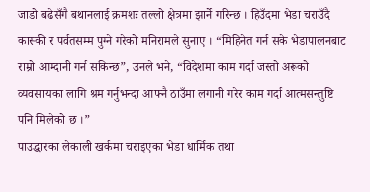जाडो बढेसँगै बथानलाई क्रमशः तल्लो क्षेत्रमा झार्ने गरिन्छ । हिउँदमा भेडा चराउँदै कास्की र पर्वतसम्म पुग्ने गरेको मनिरामले सुनाए । “मिहिनेत गर्न सके भेडापालनबाट राम्रो आम्दानी गर्न सकिन्छ”, उनले भने, “विदेशमा काम गर्दा जस्तो अरूको व्यवसायका लागि श्रम गर्नुभन्दा आफ्नै ठाउँमा लगानी गरेर काम गर्दा आत्मसन्तुष्टि पनि मिलेको छ ।”
पाउद्धारका लेकाली खर्कमा चराइएका भेडा धार्मिक तथा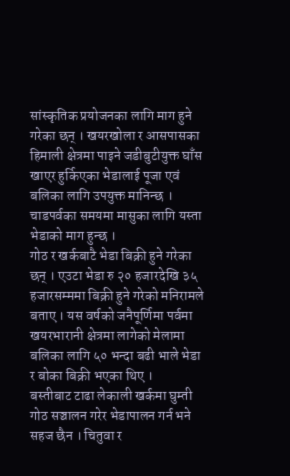सांस्कृतिक प्रयोजनका लागि माग हुने गरेका छन् । खयरखोला र आसपासका हिमाली क्षेत्रमा पाइने जडीबुटीयुक्त घाँस खाएर हुर्किएका भेडालाई पूजा एवं बलिका लागि उपयुक्त मानिन्छ । चाडपर्वका समयमा मासुका लागि यस्ता भेडाको माग हुन्छ ।
गोठ र खर्कबाटै भेडा बिक्री हुने गरेका छन् । एउटा भेडा रु २० हजारदेखि ३५ हजारसम्ममा बिक्री हुने गरेको मनिरामले बताए । यस वर्षको जनैपूर्णिमा पर्वमा खयरभारानी क्षेत्रमा लागेको मेलामा बलिका लागि ५० भन्दा बढी भाले भेडा र बोका बिक्री भएका थिए ।
बस्तीबाट टाढा लेकाली खर्कमा घुम्ती गोठ सञ्चालन गरेर भेडापालन गर्न भने सहज छैन । चितुवा र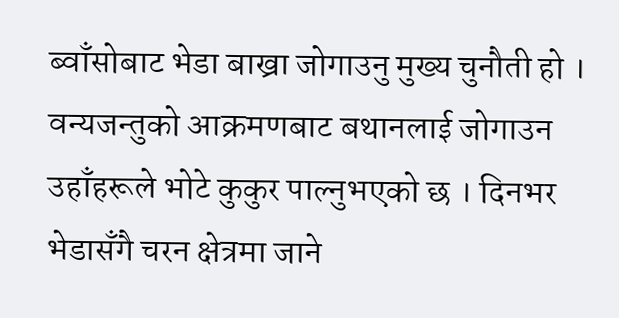ब्वाँसोबाट भेडा बाख्रा जोगाउनु मुख्य चुनौती हो । वन्यजन्तुको आक्रमणबाट बथानलाई जोगाउन उहाँहरूले भोटे कुकुर पाल्नुभएको छ । दिनभर भेडासँगै चरन क्षेत्रमा जाने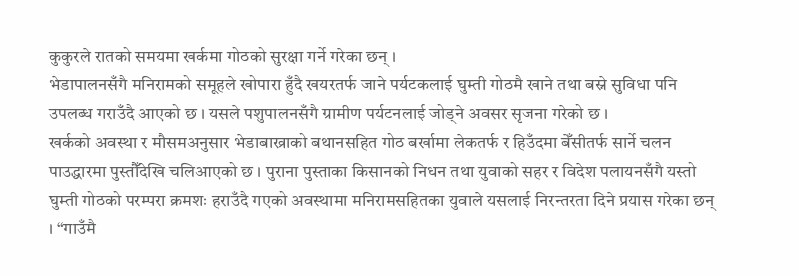कुकुरले रातको समयमा खर्कमा गोठको सुरक्षा गर्ने गरेका छन् ।
भेडापालनसँगै मनिरामको समूहले खोपारा हुँदै खयरतर्फ जाने पर्यटकलाई घुम्ती गोठमै खाने तथा बस्ने सुविधा पनि उपलब्ध गराउँदै आएको छ । यसले पशुपालनसँगै ग्रामीण पर्यटनलाई जोड्ने अवसर सृजना गरेको छ ।
खर्कको अवस्था र मौसमअनुसार भेडाबाख्राको बथानसहित गोठ बर्खामा लेकतर्फ र हिउँदमा बेँसीतर्फ सार्ने चलन पाउद्धारमा पुस्तौँदेखि चलिआएको छ । पुराना पुस्ताका किसानको निधन तथा युवाको सहर र विदेश पलायनसँगै यस्तो घुम्ती गोठको परम्परा क्रमशः हराउँदै गएको अवस्थामा मनिरामसहितका युवाले यसलाई निरन्तरता दिने प्रयास गरेका छन् । “गाउँमै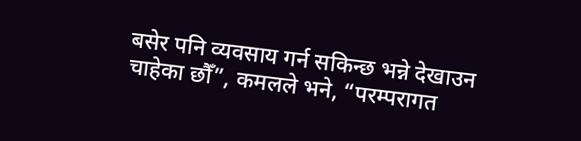बसेर पनि व्यवसाय गर्न सकिन्छ भन्ने देखाउन चाहेका छौँ”, कमलले भने, “परम्परागत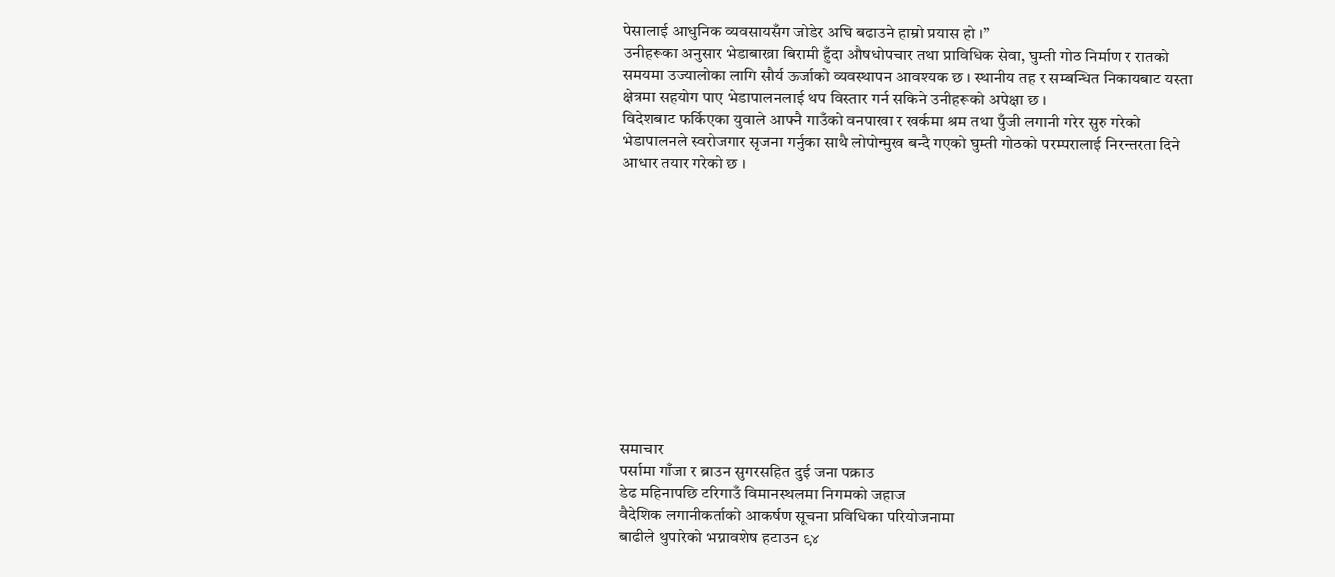पेसालाई आधुनिक व्यवसायसँग जोडेर अघि बढाउने हाम्रो प्रयास हो ।”
उनीहरूका अनुसार भेडाबाख्रा बिरामी हुँदा औषधोपचार तथा प्राविधिक सेवा, घुम्ती गोठ निर्माण र रातको समयमा उज्यालोका लागि सौर्य ऊर्जाको व्यवस्थापन आवश्यक छ । स्थानीय तह र सम्बन्धित निकायबाट यस्ता क्षेत्रमा सहयोग पाए भेडापालनलाई थप विस्तार गर्न सकिने उनीहरूको अपेक्षा छ ।
विदेशबाट फर्किएका युवाले आफ्नै गाउँको वनपाखा र खर्कमा श्रम तथा पुँजी लगानी गरेर सुरु गरेको भेडापालनले स्वरोजगार सृजना गर्नुका साथै लोपोन्मुख बन्दै गएको घुम्ती गोठको परम्परालाई निरन्तरता दिने आधार तयार गरेको छ ।












समाचार
पर्सामा गाँजा र ब्राउन सुगरसहित दुई जना पक्राउ
डेढ महिनापछि टरिगाउँ विमानस्थलमा निगमको जहाज
वैदेशिक लगानीकर्ताको आकर्षण सूचना प्रविधिका परियोजनामा
बाढीले थुपारेको भग्नावशेष हटाउन ९४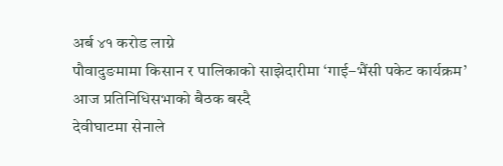अर्ब ४१ करोड लाग्ने
पौवादुङमामा किसान र पालिकाको साझेदारीमा ‘गाई–भैंसी पकेट कार्यक्रम’
आज प्रतिनिधिसभाको बैठक बस्दै
देवीघाटमा सेनाले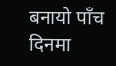बनायो पाँच दिनमा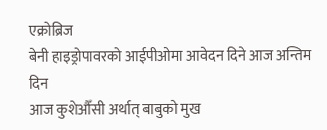एक्रोब्रिज
बेनी हाइड्रोपावरको आईपीओमा आवेदन दिने आज अन्तिम दिन
आज कुशेऔँसी अर्थात् बाबुको मुख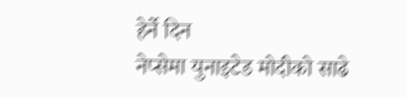हेर्ने दिन
नेप्सेमा युनाइटेड मोदीको साढे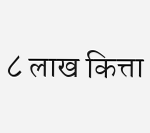८ लाख कित्ता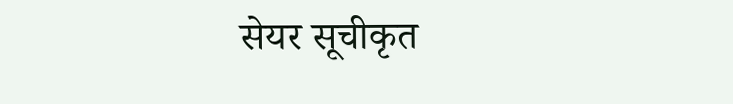सेयर सूचीकृत